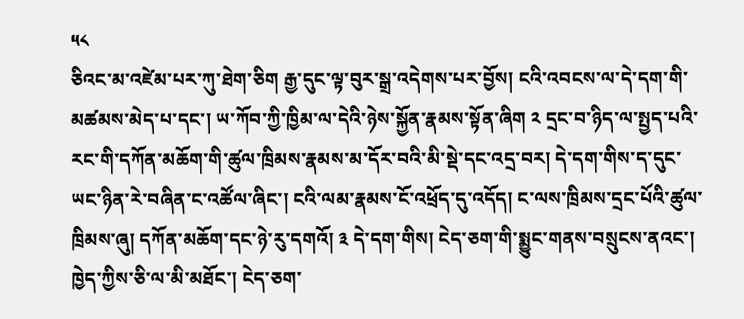༥༨
ཅིའང་མ་འཛེམ་པར་ཀུ་ཐེག་ཅིག རྒྱ་དུང་ལྟ་བུར་སྒྲ་འདེགས་པར་བྱོས། ངའི་འབངས་ལ་དེ་དག་གི་མཚམས་མེད་པ་དང་། ཡ་ཀོབ་ཀྱི་ཁྱིམ་ལ་དེའི་ཉེས་སྐྱོན་རྣམས་སྟོན་ཞིག ༢ དྲང་བ་ཉིད་ལ་སྤྱད་པའི་རང་གི་དཀོན་མཆོག་གི་ཚུལ་ཁྲིམས་རྣམས་མ་དོར་བའི་མི་སྡེ་དང་འདྲ་བར། དེ་དག་གིས་ད་དུང་ཡང་ཉིན་རེ་བཞིན་ང་འཚོལ་ཞིང་། ངའི་ལམ་རྣམས་ངོ་འཕྲོད་དུ་འདོད། ང་ལས་ཁྲིམས་དྲང་པོའི་ཚུལ་ཁྲིམས་ཞུ། དཀོན་མཆོག་དང་ཉེ་རུ་དགའོ། ༣ དེ་དག་གིས། ངེད་ཅག་གི་སྨྱུང་གནས་བསྲུངས་ནའང་། ཁྱེད་ཀྱིས་ཅི་ལ་མི་མཐོང་། ངེད་ཅག་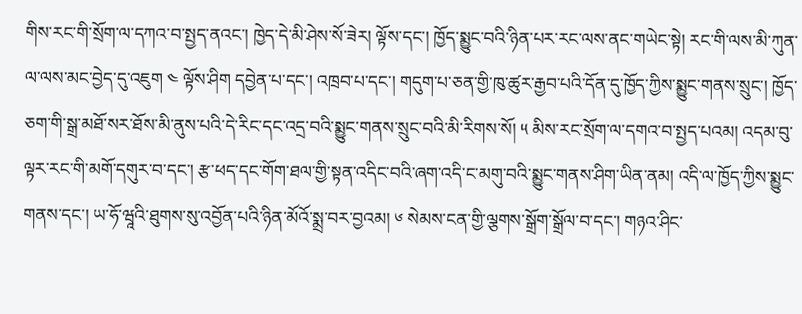གིས་རང་གི་སྲོག་ལ་དཀའ་བ་སྤྱད་ནའང་། ཁྱེད་དེ་མི་ཤེས་སོ་ཟེར། ལྟོས་དང་། ཁྱོད་སྨྱུང་བའི་ཉིན་པར་རང་ལས་ནང་གཡེང་སྟེ། རང་གི་ལས་མི་ཀུན་ལ་ལས་མང་བྱེད་དུ་འཇུག ༤ ལྟོས་ཤིག དབྱེན་པ་དང་། འཁྲབ་པ་དང་། གདུག་པ་ཅན་གྱི་ཁུ་ཚུར་རྒྱབ་པའི་དོན་དུ་ཁྱོད་ཀྱིས་སྨྱུང་གནས་སྲུང་། ཁྱོད་ཅག་གི་སྒྲ་མཐོ་སར་ཐོས་མི་ནུས་པའི་དེ་རིང་དང་འདྲ་བའི་སྨྱུང་གནས་སྲུང་བའི་མི་རིགས་སོ། ༥ མིས་རང་སྲོག་ལ་དགའ་བ་སྤྱད་པའམ། འདམ་བུ་ལྟར་རང་གི་མགོ་དགུར་བ་དང་། རྩ་ཕད་དང་གོག་ཐལ་གྱི་སྟན་འདིང་བའི་ཞག་འདི་ང་མགུ་བའི་སྨྱུང་གནས་ཤིག་ཡིན་ནམ། འདི་ལ་ཁྱོད་ཀྱིས་སྨྱུང་གནས་དང་། ཡ་ཧོ་ཝཱའི་ཐུགས་སུ་འབྱོན་པའི་ཉིན་མོའོ་སྨྲ་བར་བྱའམ། ༦ སེམས་ངན་གྱི་ལྕགས་སྒྲོག་སྒྲོལ་བ་དང་། གཉའ་ཤིང་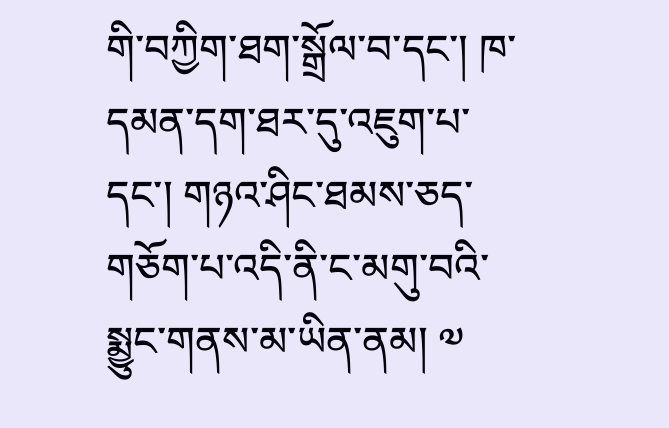གི་བཀྱིག་ཐག་སྒྲོལ་བ་དང་། ཁ་དམན་དག་ཐར་དུ་འཇུག་པ་དང་། གཉའ་ཤིང་ཐམས་ཅད་གཅོག་པ་འདི་ནི་ང་མགུ་བའི་སྨྱུང་གནས་མ་ཡིན་ནམ། ༧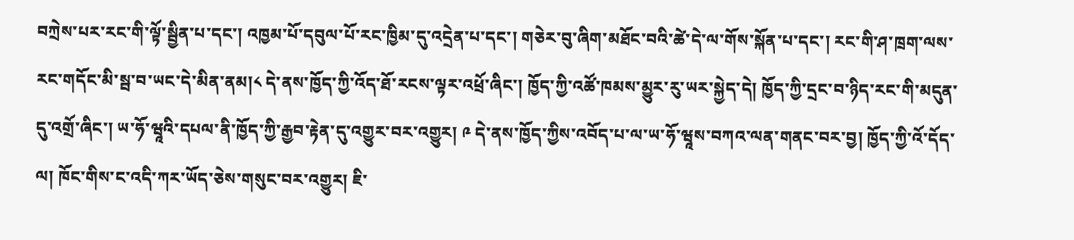བཀྲེས་པར་རང་གི་ལྟོ་སྦྱིན་པ་དང་། འཁྱམ་པོ་དབུལ་པོ་རང་ཁྱིམ་དུ་འདྲེན་པ་དང་། གཅེར་བུ་ཞིག་མཐོང་བའི་ཚེ་དེ་ལ་གོས་སྐོན་པ་དང་། རང་གི་ཤ་ཁྲག་ལས་རང་གདོང་མི་སྦ་བ་ཡང་དེ་མིན་ནམ།༨ དེ་ནས་ཁྱོད་ཀྱི་འོད་ཐོ་རངས་ལྟར་འཕྲོ་ཞིང་། ཁྱོད་ཀྱི་འཚོ་ཁམས་མྱུར་རུ་ཡར་སྐྱེད་དེ། ཁྱོད་ཀྱི་དྲང་བ་ཉིད་རང་གི་མདུན་དུ་འགྲོ་ཞིང་། ཡ་ཧོ་ཝཱའི་དཔལ་ནི་ཁྱོད་ཀྱི་རྒྱབ་རྟེན་དུ་འགྱུར་བར་འགྱུར། ༩ དེ་ནས་ཁྱོད་ཀྱིས་འབོད་པ་ལ་ཡ་ཧོ་ཝཱས་བཀའ་ལན་གནང་བར་བྱ། ཁྱོད་ཀྱི་འོ་དོད་ལ། ཁོང་གིས་ང་འདི་ཀར་ཡོད་ཅེས་གསུང་བར་འགྱུར། ཇི་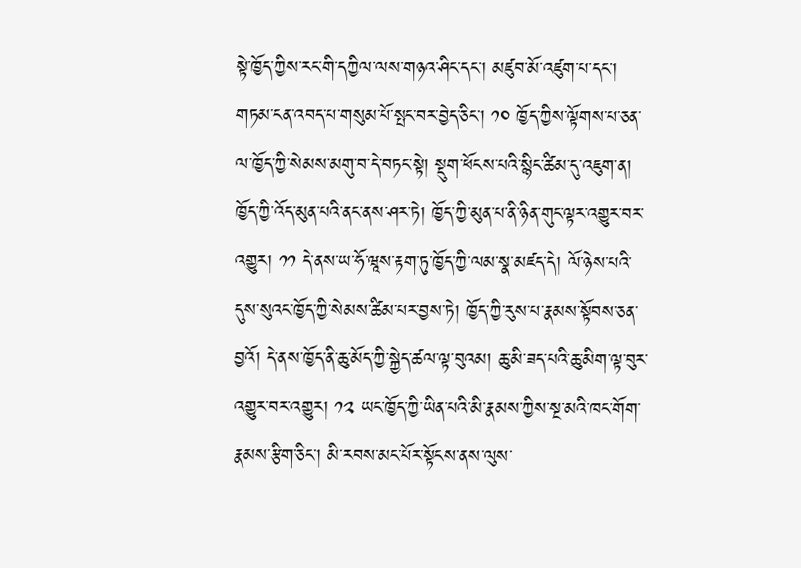སྟེ་ཁྱོད་ཀྱིས་རང་གི་དཀྱིལ་ལས་གཉའ་ཤིང་དང་། མཛུབ་མོ་འཛུག་པ་དང་། གཏམ་ངན་འབད་པ་གསུམ་པོ་སྤང་བར་བྱེད་ཅིང་། ༡༠ ཁྱོད་ཀྱིས་ལྟོགས་པ་ཅན་ལ་ཁྱོད་ཀྱི་སེམས་མགུ་བ་དེ་བཏང་སྟེ། སྡུག་ཕོངས་པའི་སྙིང་ཚིམ་དུ་འཇུག་ན། ཁྱོད་ཀྱི་འོད་མུན་པའི་ནང་ནས་ཤར་ཏེ། ཁྱོད་ཀྱི་མུན་པ་ནི་ཉིན་གུང་ལྟར་འགྱུར་བར་འགྱུར། ༡༡ དེ་ནས་ཡ་ཧོ་ཝཱས་རྟག་ཏུ་ཁྱོད་ཀྱི་ལམ་སྣ་མཛད་དེ། ལོ་ཉེས་པའི་དུས་སུའང་ཁྱོད་ཀྱི་སེམས་ཚིམ་པར་བྱས་ཏེ། ཁྱོད་ཀྱི་རུས་པ་རྣམས་སྟོབས་ཅན་བྱའོ། དེ་ནས་ཁྱོད་ནི་ཆུ་མོད་ཀྱི་སྐྱེད་ཚལ་ལྟ་བུའམ། ཆུ་མི་ཟད་པའི་ཆུ་མིག་ལྟ་བུར་འགྱུར་བར་འགྱུར། ༡༢ ཡང་ཁྱོད་ཀྱི་ཡིན་པའི་མི་རྣམས་ཀྱིས་སྔ་མའི་ཁང་གོག་རྣམས་རྩིག་ཅིང་། མི་རབས་མང་པོར་སྟོངས་ནས་ལུས་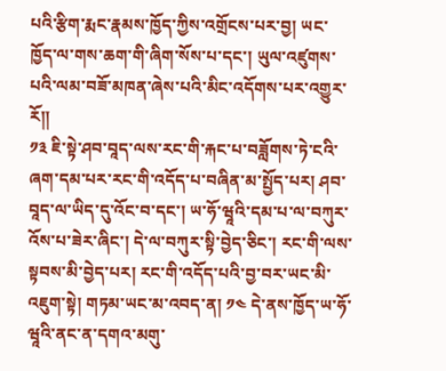པའི་རྩིག་རྨང་རྣམས་ཁྱོད་ཀྱིས་འགྲོངས་པར་བྱ། ཡང་ཁྱོད་ལ་གས་ཆག་གི་ཞིག་སོས་པ་དང་། ཡུལ་འཛུགས་པའི་ལམ་བཟོ་མཁན་ཞེས་པའི་མིང་འདོགས་པར་འགྱུར་རོ༎
༡༣ ཇི་སྟེ་ཤབ་བཱད་ལས་རང་གི་རྐང་པ་བཟློགས་ཏེ་ངའི་ཞག་དམ་པར་རང་གི་འདོད་པ་བཞིན་མ་སྤྱོད་པར། ཤབ་བཱད་ལ་ཡིད་དུ་འོང་བ་དང་། ཡ་ཧོ་ཝཱའི་དམ་པ་ལ་བཀུར་འོས་པ་ཟེར་ཞིང་། དེ་ལ་བཀུར་སྟི་བྱེད་ཅིང་། རང་གི་ལས་སྟབས་མི་བྱེད་པར། རང་གི་འདོད་པའི་བྱ་བར་ཡང་མི་འཇུག་སྟེ། གཏམ་ཡང་མ་འབད་ན། ༡༤ དེ་ནས་ཁྱོད་ཡ་ཧོ་ཝཱའི་ནང་ན་དགའ་མགུ་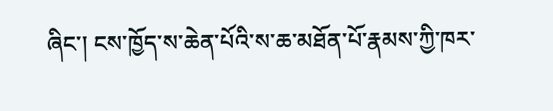ཞིང་། ངས་ཁྱོད་ས་ཆེན་པོའི་ས་ཆ་མཐོན་པོ་རྣམས་ཀྱི་ཁར་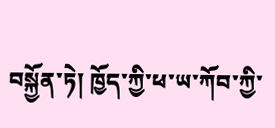བསྐྱོན་ཏེ། ཁྱོད་ཀྱི་ཕ་ཡ་ཀོབ་ཀྱི་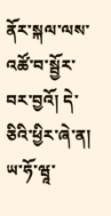ནོར་སྐལ་ལས་འཚོ་བ་སྦྱོར་བར་བྱའོ། དེ་ཅིའི་ཕྱིར་ཞེ་ན། ཡ་ཧོ་ཝཱ་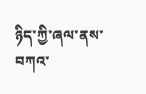ཉིད་ཀྱི་ཞལ་ནས་བཀའ་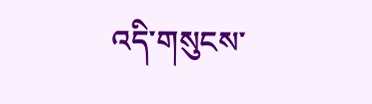འདི་གསུངས་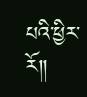པའི་ཕྱིར་རོ༎